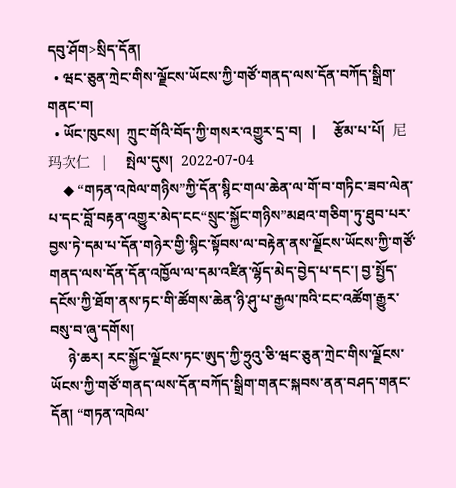དབུ་ཤོག>སྲིད་དོན།
  • ཝང་ཅུན་ཀྲེང་གིས་ལྗོངས་ཡོངས་ཀྱི་གཙོ་གནད་ལས་དོན་བཀོད་སྒྲིག་གནང་བ།
  • ཡོང་ཁུངས།  ཀྲུང་གོའི་བོད་ཀྱི་གསར་འགྱུར་དྲ་བ།   |     རྩོམ་པ་པོ།  尼玛次仁   |     སྤེལ་དུས།  2022-07-04
    ◆ “གཏན་འཁེལ་གཉིས”ཀྱི་དོན་སྙིང་གལ་ཆེན་ལ་གོ་བ་གཏིང་ཟབ་ལེན་པ་དང་བློ་བརྟན་འགྱུར་མེད་ངང“སྲུང་སྐྱོང་གཉིས”མཐའ་གཅིག་ཏུ་ཐུབ་པར་བྱས་ཏེ་དམ་པ་དོན་གཉེར་གྱི་སྙིང་སྟོབས་ལ་བརྟེན་ནས་ལྗོངས་ཡོངས་ཀྱི་གཙོ་གནད་ལས་དོན་དོན་འཁྱོལ་ལ་དམ་འཛིན་ལྷོད་མེད་བྱེད་པ་དང་། བྱ་སྤྱོད་དངོས་ཀྱི་ཐོག་ནས་ཏང་གི་ཚོགས་ཆེན་ཉི་ཤུ་པ་རྒྱལ་ཁའི་ངང་འཚོག་རྒྱུར་བསུ་བ་ཞུ་དགོས།
     ཉེ་ཆར། རང་སྐྱོང་ལྗོངས་ཏང་ཨུད་ཀྱི་ཧྲུའུ་ཅི་ཝང་ཅུན་ཀྲེང་གིས་ལྗོངས་ཡོངས་ཀྱི་གཙོ་གནད་ལས་དོན་བཀོད་སྒྲིག་གནང་སྐབས་ནན་བཤད་གནང་དོན། “གཏན་འཁེལ་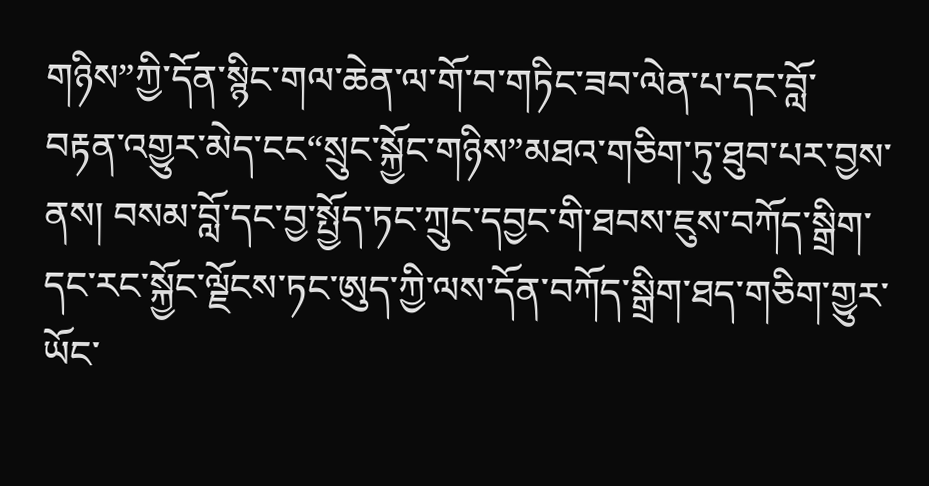གཉིས”ཀྱི་དོན་སྙིང་གལ་ཆེན་ལ་གོ་བ་གཏིང་ཟབ་ལེན་པ་དང་བློ་བརྟན་འགྱུར་མེད་ངང“སྲུང་སྐྱོང་གཉིས”མཐའ་གཅིག་ཏུ་ཐུབ་པར་བྱས་ནས། བསམ་བློ་དང་བྱ་སྤྱོད་ཏང་ཀྲུང་དབྱང་གི་ཐབས་ཇུས་བཀོད་སྒྲིག་དང་རང་སྐྱོང་ལྗོངས་ཏང་ཨུད་ཀྱི་ལས་དོན་བཀོད་སྒྲིག་ཐད་གཅིག་གྱུར་ཡོང་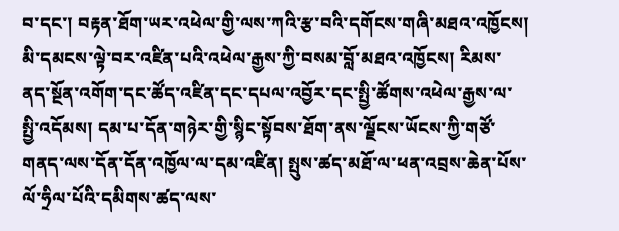བ་དང་། བརྟན་ཐོག་ཡར་འཕེལ་གྱི་ལས་ཀའི་རྩ་བའི་དགོངས་གཞི་མཐའ་འཁྱོངས། མི་དམངས་ལྟེ་བར་འཛིན་པའི་འཕེལ་རྒྱས་ཀྱི་བསམ་བློ་མཐའ་འཁྱོངས། རིམས་ནད་སྔོན་འགོག་དང་ཚོད་འཛིན་དང་དཔལ་འབྱོར་དང་སྤྱི་ཚོགས་འཕེལ་རྒྱས་ལ་སྤྱི་འདོམས། དམ་པ་དོན་གཉེར་གྱི་སྙིང་སྟོབས་ཐོག་ནས་ལྗོངས་ཡོངས་ཀྱི་གཙོ་གནད་ལས་དོན་དོན་འཁྱོལ་ལ་དམ་འཛིན། སྤུས་ཚད་མཐོ་ལ་ཕན་འབྲས་ཆེན་པོས་ལོ་ཧྲིལ་པོའི་དམིགས་ཚད་ལས་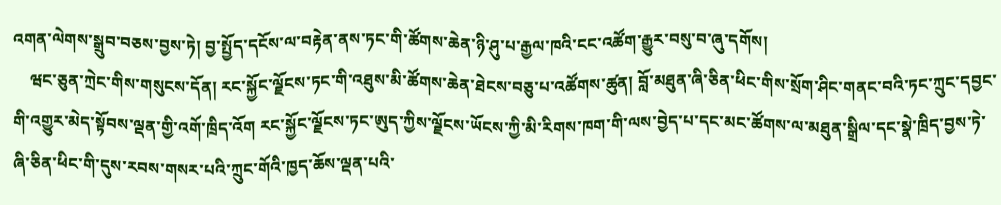འགན་ལེགས་སྒྲུབ་བཅས་བྱས་ཏེ། བྱ་སྤྱོད་དངོས་ལ་བརྟེན་ནས་ཏང་གི་ཚོགས་ཆེན་ཉི་ཤུ་པ་རྒྱལ་ཁའི་ངང་འཚོག་རྒྱུར་བསུ་བ་ཞུ་དགོས།
    ཝང་ཅུན་ཀྲེང་གིས་གསུངས་དོན། རང་སྐྱོང་ལྗོངས་ཏང་གི་འཐུས་མི་ཚོགས་ཆེན་ཐེངས་བཅུ་པ་འཚོགས་ཚུན། བློ་མཐུན་ཞི་ཅིན་ཕིང་གིས་སྲོག་ཤིང་གནང་བའི་ཏང་ཀྲུང་དབྱང་གི་འགྱུར་མེད་སྟོབས་ལྡན་གྱི་འགོ་ཁྲིད་འོག རང་སྐྱོང་ལྗོངས་ཏང་ཨུད་ཀྱིས་ལྗོངས་ཡོངས་ཀྱི་མི་རིགས་ཁག་གི་ལས་བྱེད་པ་དང་མང་ཚོགས་ལ་མཐུན་སྒྲིལ་དང་སྣེ་ཁྲིད་བྱས་ཏེ་ཞི་ཅིན་ཕིང་གི་དུས་རབས་གསར་པའི་ཀྲུང་གོའི་ཁྱད་ཆོས་ལྡན་པའི་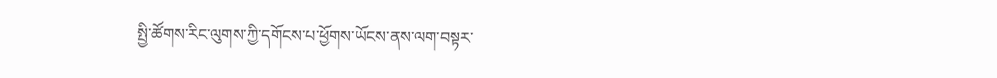སྤྱི་ཚོགས་རིང་ལུགས་ཀྱི་དགོངས་པ་ཕྱོགས་ཡོངས་ནས་ལག་བསྟར་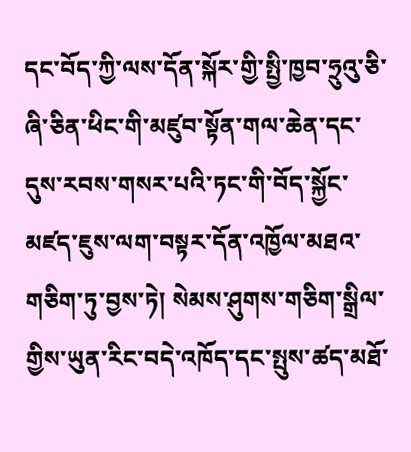དང་བོད་ཀྱི་ལས་དོན་སྐོར་གྱི་སྤྱི་ཁྱབ་ཧྲུའུ་ཅི་ཞི་ཅིན་ཕིང་གི་མཛུབ་སྟོན་གལ་ཆེན་དང་དུས་རབས་གསར་པའི་ཏང་གི་བོད་སྐྱོང་མཛད་ཇུས་ལག་བསྟར་དོན་འཁྱོལ་མཐའ་གཅིག་ཏུ་བྱས་ཏེ། སེམས་ཤུགས་གཅིག་སྒྲིལ་གྱིས་ཡུན་རིང་བདེ་འཁོད་དང་སྤུས་ཚད་མཐོ་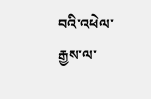བའི་འཕེལ་རྒྱས་ལ་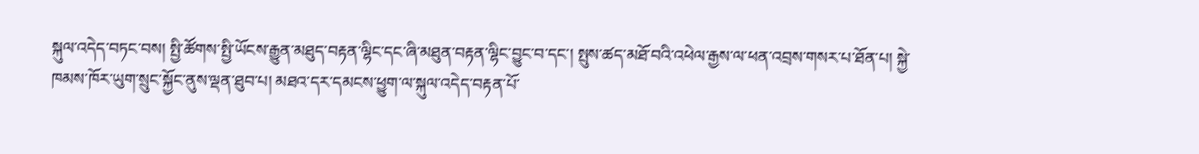སྐུལ་འདེད་བཏང་བས། སྤྱི་ཚོགས་སྤྱི་ཡོངས་རྒྱུན་མཐུད་བརྟན་ལྷིང་དང་ཞི་མཐུན་བརྟན་ལྷིང་བྱུང་བ་དང་། སྤུས་ཚད་མཐོ་བའི་འཕེལ་རྒྱས་ལ་ཕན་འབྲས་གསར་པ་ཐོན་པ། སྐྱེ་ཁམས་ཁོར་ཡུག་སྲུང་སྐྱོང་ནུས་ལྡན་ཐུབ་པ། མཐའ་དར་དམངས་ཕྱུག་ལ་སྐུལ་འདེད་བརྟན་པོ་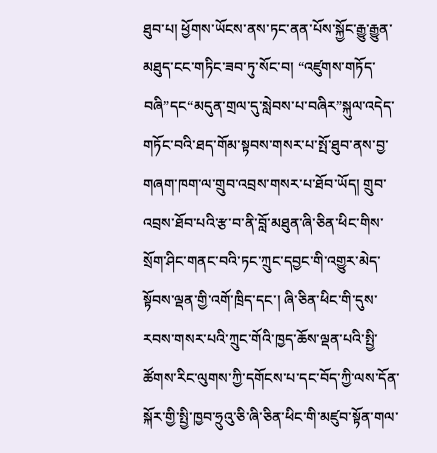ཐུབ་པ། ཕྱོགས་ཡོངས་ནས་ཏང་ནན་པོས་སྐྱོང་རྒྱུ་རྒྱུན་མཐུད་ངང་གཏིང་ཟབ་ཏུ་སོང་བ། “འཛུགས་གཏོད་བཞི”དང“མདུན་གྲལ་དུ་སླེབས་པ་བཞིར”སྐུལ་འདེད་གཏོང་བའི་ཐད་གོམ་སྟབས་གསར་པ་སྤོ་ཐུབ་ནས་བྱ་གཞག་ཁག་ལ་གྲུབ་འབྲས་གསར་པ་ཐོབ་ཡོད། གྲུབ་འབྲས་ཐོབ་པའི་རྩ་བ་ནི་བློ་མཐུན་ཞི་ཅིན་ཕིང་གིས་སྲོག་ཤིང་གནང་བའི་ཏང་ཀྲུང་དབྱང་གི་འགྱུར་མེད་སྟོབས་ལྡན་གྱི་འགོ་ཁྲིད་དང་། ཞི་ཅིན་ཕིང་གི་དུས་རབས་གསར་པའི་ཀྲུང་གོའི་ཁྱད་ཆོས་ལྡན་པའི་སྤྱི་ཚོགས་རིང་ལུགས་ཀྱི་དགོངས་པ་དང་བོད་ཀྱི་ལས་དོན་སྐོར་གྱི་སྤྱི་ཁྱབ་ཧྲུའུ་ཅི་ཞི་ཅིན་ཕིང་གི་མཛུབ་སྟོན་གལ་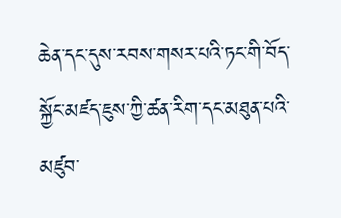ཆེན་དང་དུས་རབས་གསར་པའི་ཏང་གི་བོད་སྐྱོང་མཛད་ཇུས་ཀྱི་ཚན་རིག་དང་མཐུན་པའི་མཛུབ་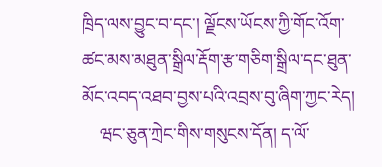ཁྲིད་ལས་བྱུང་བ་དང་། ལྗོངས་ཡོངས་ཀྱི་གོང་འོག་ཚང་མས་མཐུན་སྒྲིལ་རྡོག་རྩ་གཅིག་སྒྲིལ་དང་ཐུན་མོང་འབད་འཐབ་བྱས་པའི་འབྲས་བུ་ཞིག་ཀྱང་རེད།
    ཝང་ཅུན་ཀྲེང་གིས་གསུངས་དོན། ད་ལོ་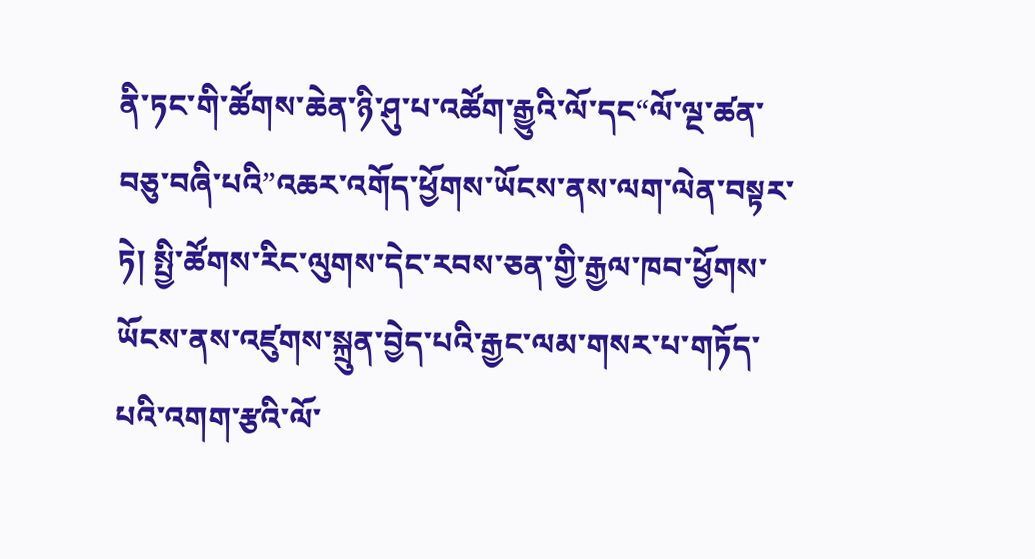ནི་ཏང་གི་ཚོགས་ཆེན་ཉི་ཤུ་པ་འཚོག་རྒྱུའི་ལོ་དང“ལོ་ལྔ་ཚན་བཅུ་བཞི་པའི”འཆར་འགོད་ཕྱོགས་ཡོངས་ནས་ལག་ལེན་བསྟར་ཏེ། སྤྱི་ཚོགས་རིང་ལུགས་དེང་རབས་ཅན་གྱི་རྒྱལ་ཁབ་ཕྱོགས་ཡོངས་ནས་འཛུགས་སྐྲུན་བྱེད་པའི་རྒྱང་ལམ་གསར་པ་གཏོད་པའི་འགག་རྩའི་ལོ་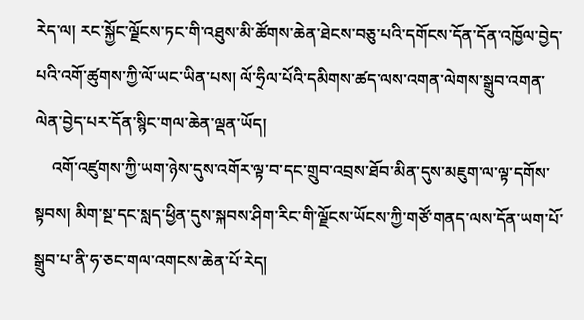རེད་ལ། རང་སྐྱོང་ལྗོངས་ཏང་གི་འཐུས་མི་ཚོགས་ཆེན་ཐེངས་བཅུ་པའི་དགོངས་དོན་དོན་འཁྱོལ་བྱེད་པའི་འགོ་ཚུགས་ཀྱི་ལོ་ཡང་ཡིན་པས། ལོ་ཧྲིལ་པོའི་དམིགས་ཚད་ལས་འགན་ལེགས་སྒྲུབ་འགན་ལེན་བྱེད་པར་དོན་སྙིང་གལ་ཆེན་ལྡན་ཡོད།
    འགོ་འཛུགས་ཀྱི་ཡག་ཉེས་དུས་འགོར་ལྟ་བ་དང་གྲུབ་འབྲས་ཐོབ་མིན་དུས་མཇུག་ལ་ལྟ་དགོས་སྟབས། མིག་སྔ་དང་སླད་ཕྱིན་དུས་སྐབས་ཤིག་རིང་གི་ལྗོངས་ཡོངས་ཀྱི་གཙོ་གནད་ལས་དོན་ཡག་པོ་སྒྲུབ་པ་ནི་ཧ་ཅང་གལ་འགངས་ཆེན་པོ་རེད།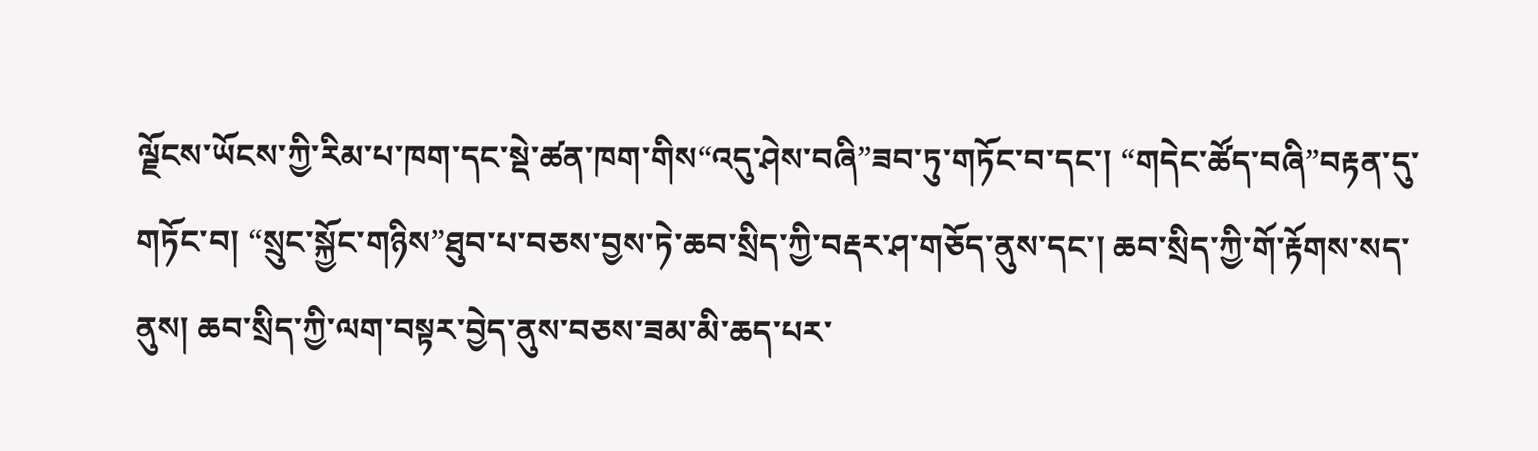ལྗོངས་ཡོངས་ཀྱི་རིམ་པ་ཁག་དང་སྡེ་ཚན་ཁག་གིས“འདུ་ཤེས་བཞི”ཟབ་ཏུ་གཏོང་བ་དང་། “གདེང་ཚོད་བཞི”བརྟན་དུ་གཏོང་བ། “སྲུང་སྐྱོང་གཉིས”ཐུབ་པ་བཅས་བྱས་ཏེ་ཆབ་སྲིད་ཀྱི་བརྡར་ཤ་གཅོད་ནུས་དང་། ཆབ་སྲིད་ཀྱི་གོ་རྟོགས་སད་ནུས། ཆབ་སྲིད་ཀྱི་ལག་བསྟར་བྱེད་ནུས་བཅས་ཟམ་མི་ཆད་པར་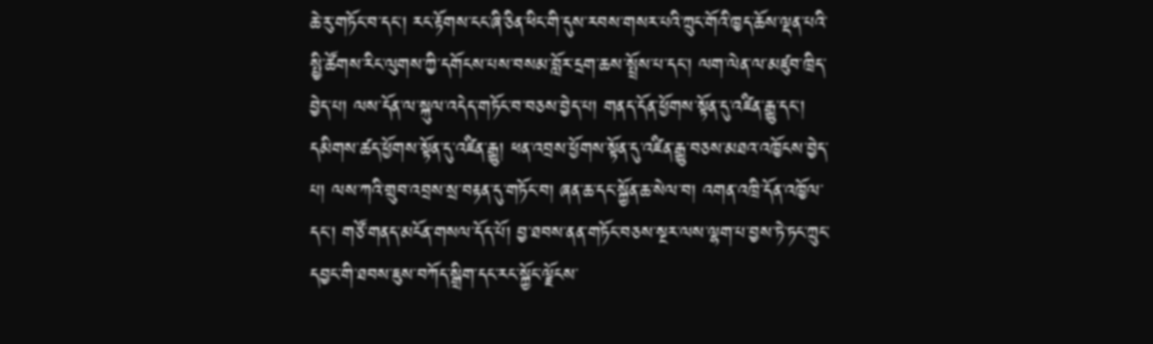ཆེ་རུ་གཏོང་བ་དང་། རང་རྟོགས་ངང་ཞི་ཅིན་ཕིང་གི་དུས་རབས་གསར་པའི་ཀྲུང་གོའི་ཁྱད་ཆོས་ལྡན་པའི་སྤྱི་ཚོགས་རིང་ལུགས་ཀྱི་དགོངས་པས་བསམ་བློར་དྲག་ཆས་སྤྲོས་པ་དང་། ལག་ལེན་ལ་མཛུབ་ཁྲིད་བྱེད་པ། ལས་དོན་ལ་སྐུལ་འདེད་གཏོང་བ་བཅས་བྱེད་པ། གནད་དོན་ཕྱོགས་སྟོན་དུ་འཛིན་རྒྱུ་དང་། དམིགས་ཚད་ཕྱོགས་སྟོན་དུ་འཛིན་རྒྱུ། ཕན་འབྲས་ཕྱོགས་སྟོན་དུ་འཛིན་རྒྱུ་བཅས་མཐའ་འཁྱོངས་བྱེད་པ། ལས་ཀའི་གྲུབ་འབྲས་སྲ་བརྟན་དུ་གཏོང་བ། ཞན་ཆ་དང་སྐྱོན་ཆ་སེལ་བ། འགན་འཁྲི་དོན་འཁྱོལ་དང་། གཙོ་གནད་མངོན་གསལ་དོད་པོ། བྱ་ཐབས་ནན་གཏོང་བཅས་སྔར་ལས་ལྷག་པ་བྱས་ཏེ་ཏང་ཀྲུང་དབྱང་གི་ཐབས་ཇུས་བཀོད་སྒྲིག་དང་རང་སྐྱོང་ལྗོངས་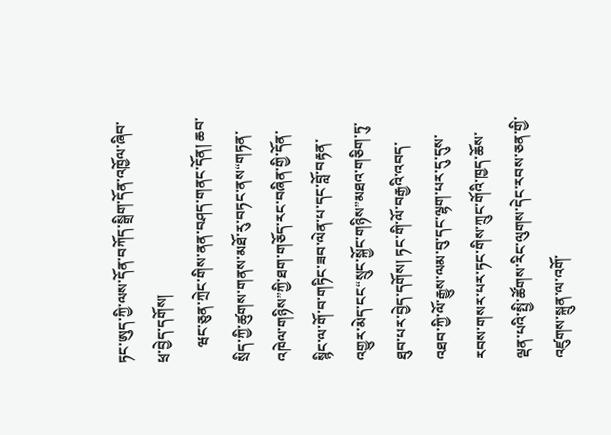ཏང་ཨུད་ཀྱི་ལས་དོན་བཀོད་སྒྲིག་དོན་འཁྱོལ་ཞིབ་ཕྲ་བྱེད་དགོས།
    ཝང་ཅུན་ཀྲེང་གིས་ནན་བཤད་གནང་དོན། ཆབ་སྲིད་ཀྱི་ཚུགས་གནས་མཐོ་རུ་བཏང་ནས“གཏན་འཁེལ་གཉིས”ཀྱི་ཐག་གཅོད་རང་བཞིན་གྱི་དོན་སྙིང་ལ་གོ་བ་གཏིང་ཟབ་ལེན་པ་དང་བློ་བརྟན་འགྱུར་མེད་ངང“སྲུང་སྐྱོང་གཉིས”མཐའ་གཅིག་ཏུ་ཐུབ་པར་བྱེད་དགོས། ཏང་གི་ལོ་བརྒྱའི་འབད་འཐབ་ཀྱི་ལོ་རྒྱུས་ལམ་བུ་དང་ལྷག་པར་དུ་དུས་རབས་གསར་པར་ཏང་གིས་ཀྲུང་གོའི་ཁྱད་ཆོས་ལྡན་པའི་སྤྱི་ཚོགས་རིང་ལུགས་དེང་རབས་ཅན་གྱི་འཛུགས་སྐྲུན་ལ་འགོ་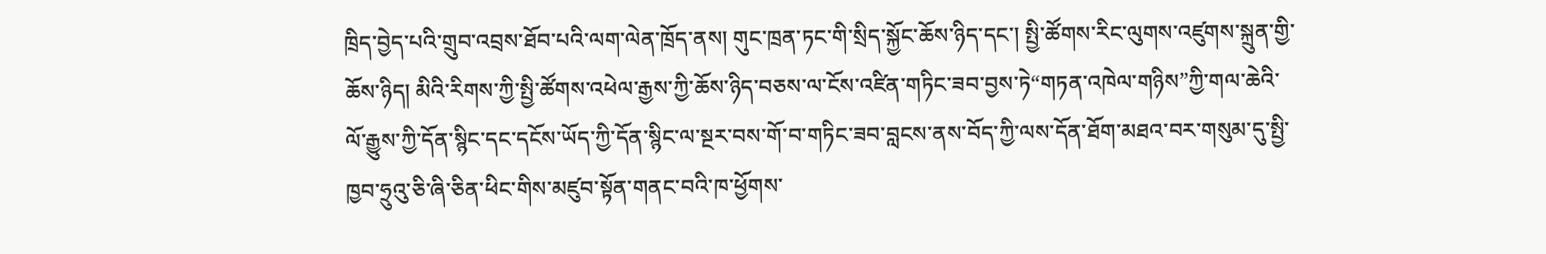ཁྲིད་བྱེད་པའི་གྲུབ་འབྲས་ཐོབ་པའི་ལག་ལེན་ཁྲོད་ནས། གུང་ཁྲན་ཏང་གི་སྲིད་སྐྱོང་ཆོས་ཉིད་དང་། སྤྱི་ཚོགས་རིང་ལུགས་འཛུགས་སྐྲུན་གྱི་ཆོས་ཉིད། མིའི་རིགས་ཀྱི་སྤྱི་ཚོགས་འཕེལ་རྒྱས་ཀྱི་ཆོས་ཉིད་བཅས་ལ་ངོས་འཛིན་གཏིང་ཟབ་བྱས་ཏེ“གཏན་འཁེལ་གཉིས”ཀྱི་གལ་ཆེའི་ལོ་རྒྱུས་ཀྱི་དོན་སྙིང་དང་དངོས་ཡོད་ཀྱི་དོན་སྙིང་ལ་སྔར་བས་གོ་བ་གཏིང་ཟབ་བླངས་ནས་བོད་ཀྱི་ལས་དོན་ཐོག་མཐའ་བར་གསུམ་དུ་སྤྱི་ཁྱབ་ཧྲུའུ་ཅི་ཞི་ཅིན་ཕིང་གིས་མཛུབ་སྟོན་གནང་བའི་ཁ་ཕྱོགས་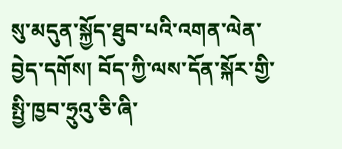སུ་མདུན་སྐྱོད་ཐུབ་པའི་འགན་ལེན་བྱེད་དགོས། བོད་ཀྱི་ལས་དོན་སྐོར་གྱི་སྤྱི་ཁྱབ་ཧྲུའུ་ཅི་ཞི་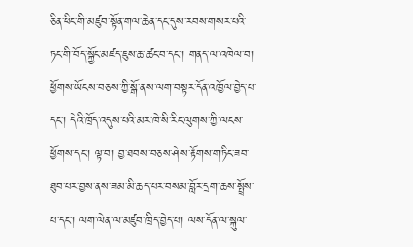ཅིན་ཕིང་གི་མཛུབ་སྟོན་གལ་ཆེན་དང་དུས་རབས་གསར་པའི་ཏང་གི་བོད་སྐྱོང་མཛད་ཇུས་ཆ་ཚང་བ་དང་། གནད་ལ་འཁེལ་བ། ཕྱོགས་ཡོངས་བཅས་ཀྱི་སྒོ་ནས་ལག་བསྟར་དོན་འཁྱོལ་བྱེད་པ་དང་། དེའི་ཁྲོད་འདུས་པའི་མར་ཁེ་སི་རིང་ལུགས་ཀྱི་ལངས་ཕྱོགས་དང་། ལྟ་བ། བྱ་ཐབས་བཅས་ཤེས་རྟོགས་གཏིང་ཟབ་ཐུབ་པར་བྱས་ནས་ཟམ་མི་ཆད་པར་བསམ་བློར་དྲག་ཆས་སྤྲོས་པ་དང་། ལག་ལེན་ལ་མཛུབ་ཁྲིད་བྱེད་པ། ལས་དོན་ལ་སྐུལ་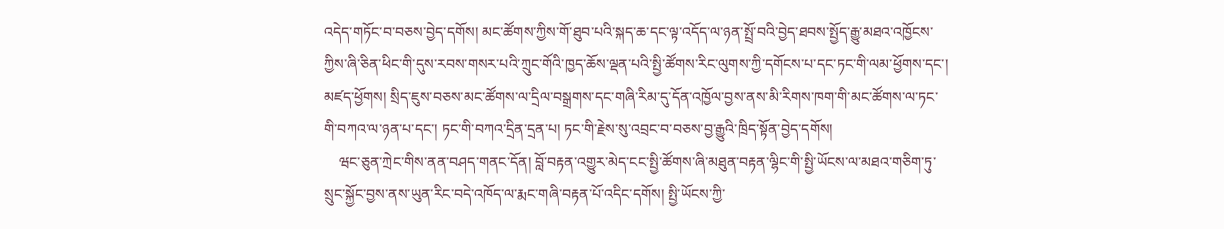འདེད་གཏོང་བ་བཅས་བྱེད་དགོས། མང་ཚོགས་ཀྱིས་གོ་ཐུབ་པའི་སྐད་ཆ་དང་ལྟ་འདོད་ལ་ཉན་སྤྲོ་བའི་བྱེད་ཐབས་སྤྱོད་རྒྱུ་མཐའ་འཁྱོངས་ཀྱིས་ཞི་ཅིན་ཕིང་གི་དུས་རབས་གསར་པའི་ཀྲུང་གོའི་ཁྱད་ཆོས་ལྡན་པའི་སྤྱི་ཚོགས་རིང་ལུགས་ཀྱི་དགོངས་པ་དང་ཏང་གི་ལམ་ཕྱོགས་དང་། མཛད་ཕྱོགས། སྲིད་ཇུས་བཅས་མང་ཚོགས་ལ་དྲིལ་བསྒྲགས་དང་གཞི་རིམ་དུ་དོན་འཁྱོལ་བྱས་ནས་མི་རིགས་ཁག་གི་མང་ཚོགས་ལ་ཏང་གི་བཀའ་ལ་ཉན་པ་དང་། ཏང་གི་བཀའ་དྲིན་དྲན་པ། ཏང་གི་རྗེས་སུ་འབྲང་བ་བཅས་བྱ་རྒྱུའི་ཁྲིད་སྟོན་བྱེད་དགོས།
    ཝང་ཅུན་ཀྲེང་གིས་ནན་བཤད་གནང་དོན། བློ་བརྟན་འགྱུར་མེད་ངང་སྤྱི་ཚོགས་ཞི་མཐུན་བརྟན་ལྷིང་གི་སྤྱི་ཡོངས་ལ་མཐའ་གཅིག་ཏུ་སྲུང་སྐྱོང་བྱས་ནས་ཡུན་རིང་བདེ་འཁོད་ལ་རྨང་གཞི་བརྟན་པོ་འདིང་དགོས། སྤྱི་ཡོངས་ཀྱི་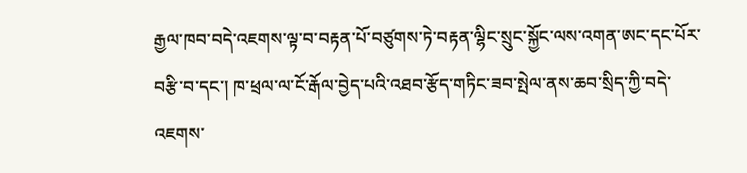རྒྱལ་ཁབ་བདེ་འཇགས་ལྟ་བ་བརྟན་པོ་བཙུགས་ཏེ་བརྟན་ལྷིང་སྲུང་སྐྱོང་ལས་འགན་ཨང་དང་པོར་བརྩི་བ་དང་། ཁ་ཕྲལ་ལ་ངོ་རྒོལ་བྱེད་པའི་འཐབ་རྩོད་གཏིང་ཟབ་སྤེལ་ནས་ཆབ་སྲིད་ཀྱི་བདེ་འཇགས་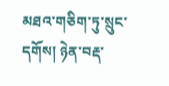མཐའ་གཅིག་ཏུ་སྲུང་དགོས། ཉེན་བརྡ་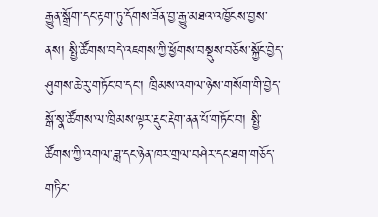རྒྱུན་སྒྲོག་དང་རྟག་ཏུ་དོགས་ཟོན་བྱ་རྒྱུ་མཐའ་འཁྱོངས་བྱས་ནས། སྤྱི་ཚོགས་བདེ་འཇགས་ཀྱི་ཕྱོགས་བསྡུས་བཅོས་སྐྱོང་བྱེད་ཤུགས་ཆེ་རུ་གཏོང་བ་དང་། ཁྲིམས་འགལ་ཉེས་གསོག་གི་བྱེད་སྒོ་སྣ་ཚོགས་ལ་ཁྲིམས་ལྟར་རྡུང་རྡེག་ནན་པོ་གཏོང་བ། སྤྱི་ཚོགས་ཀྱི་འགལ་ཟླ་དང་ཉེན་ཁར་གྲལ་བཤེར་དང་ཐག་གཅོད་གཏིང་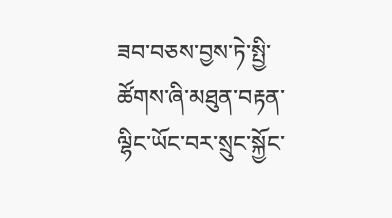ཟབ་བཅས་བྱས་ཏེ་སྤྱི་ཚོགས་ཞི་མཐུན་བརྟན་ལྷིང་ཡོང་བར་སྲུང་སྐྱོང་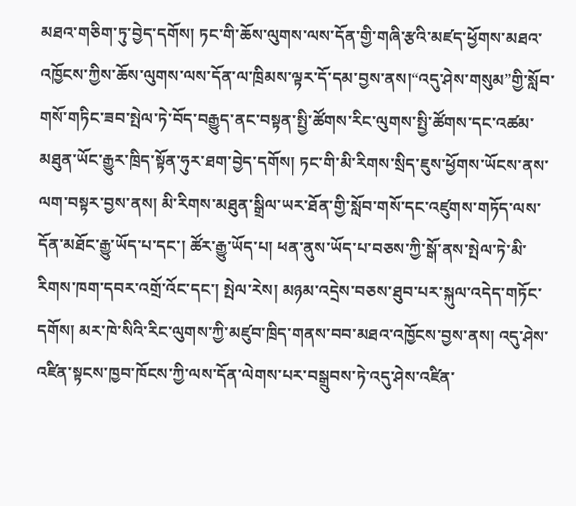མཐའ་གཅིག་ཏུ་བྱེད་དགོས། ཏང་གི་ཆོས་ལུགས་ལས་དོན་གྱི་གཞི་རྩའི་མཛད་ཕྱོགས་མཐའ་འཁྱོངས་ཀྱིས་ཆོས་ལུགས་ལས་དོན་ལ་ཁྲིམས་ལྟར་དོ་དམ་བྱས་ནས།“འདུ་ཤེས་གསུམ”གྱི་སློབ་གསོ་གཏིང་ཟབ་སྤེལ་ཏེ་བོད་བརྒྱུད་ནང་བསྟན་སྤྱི་ཚོགས་རིང་ལུགས་སྤྱི་ཚོགས་དང་འཚམ་མཐུན་ཡོང་རྒྱུར་ཁྲིད་སྟོན་ཧུར་ཐག་བྱེད་དགོས། ཏང་གི་མི་རིགས་སྲིད་ཇུས་ཕྱོགས་ཡོངས་ནས་ལག་བསྟར་བྱས་ནས། མི་རིགས་མཐུན་སྒྲིལ་ཡར་ཐོན་གྱི་སློབ་གསོ་དང་འཛུགས་གཏོད་ལས་དོན་མཐོང་རྒྱུ་ཡོད་པ་དང་། ཚོར་རྒྱུ་ཡོད་པ། ཕན་ནུས་ཡོད་པ་བཅས་ཀྱི་སྒོ་ནས་སྤེལ་ཏེ་མི་རིགས་ཁག་དབར་འགྲོ་འོང་དང་། སྤེལ་རེས། མཉམ་འདྲེས་བཅས་ཐུབ་པར་སྐུལ་འདེད་གཏོང་དགོས། མར་ཁེ་སིའི་རིང་ལུགས་ཀྱི་མཛུབ་ཁྲིད་གནས་བབ་མཐའ་འཁྱོངས་བྱས་ནས། འདུ་ཤེས་འཛིན་སྟངས་ཁྱབ་ཁོངས་ཀྱི་ལས་དོན་ལེགས་པར་བསྒྲུབས་ཏེ་འདུ་ཤེས་འཛིན་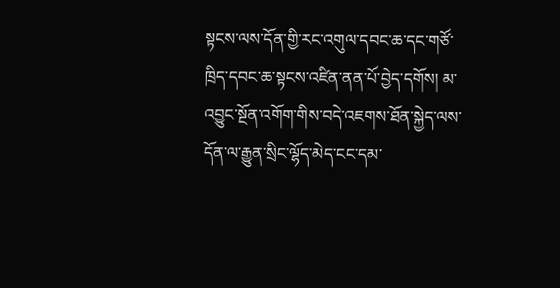སྟངས་ལས་དོན་གྱི་རང་འགུལ་དབང་ཆ་དང་གཙོ་ཁྲིད་དབང་ཆ་སྟངས་འཛིན་ནན་པོ་བྱེད་དགོས། མ་འབྱུང་སྔོན་འགོག་གིས་བདེ་འཇགས་ཐོན་སྐྱེད་ལས་དོན་ལ་རྒྱུན་སྲིང་ལྷོད་མེད་ངང་དམ་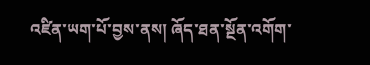འཛིན་ཡག་པོ་བྱས་ནས། ཞོད་ཐན་སྔོན་འགོག་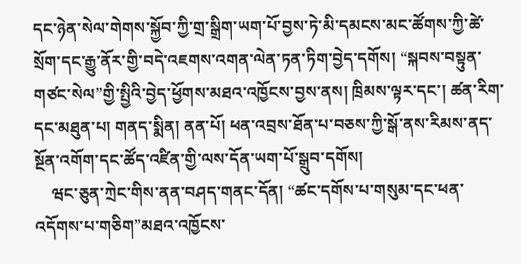དང་ཉེན་སེལ་གེགས་སྐྱོབ་ཀྱི་གྲ་སྒྲིག་ཡག་པོ་བྱས་ཏེ་མི་དམངས་མང་ཚོགས་ཀྱི་ཚེ་སྲོག་དང་རྒྱུ་ནོར་གྱི་བདེ་འཇགས་འགན་ལེན་ཏན་ཏིག་བྱེད་དགོས། “སྐབས་བསྟུན་གཙང་སེལ”གྱི་སྤྱིའི་བྱེད་ཕྱོགས་མཐའ་འཁྱོངས་བྱས་ནས། ཁྲིམས་ལྟར་དང་། ཚན་རིག་དང་མཐུན་པ། གནད་སྨིན། ནན་པོ། ཕན་འབྲས་ཐོན་པ་བཅས་ཀྱི་སྒོ་ནས་རིམས་ནད་སྔོན་འགོག་དང་ཚོད་འཛིན་གྱི་ལས་དོན་ཡག་པོ་སྒྲུབ་དགོས།
    ཝང་ཅུན་ཀྲེང་གིས་ནན་བཤད་གནང་དོན། “ཚང་དགོས་པ་གསུམ་དང་ཕན་འདོགས་པ་གཅིག”མཐའ་འཁྱོངས་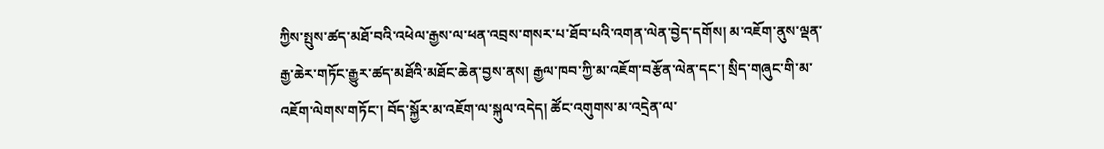ཀྱིས་སྤུས་ཚད་མཐོ་བའི་འཕེལ་རྒྱས་ལ་ཕན་འབྲས་གསར་པ་ཐོབ་པའི་འགན་ལེན་བྱེད་དགོས། མ་འཇོག་ནུས་ལྡན་རྒྱ་ཆེར་གཏོང་རྒྱུར་ཚད་མཐོའི་མཐོང་ཆེན་བྱས་ནས། རྒྱལ་ཁབ་ཀྱི་མ་འཇོག་བརྩོན་ལེན་དང་། སྲིད་གཞུང་གི་མ་འཇོག་ལེགས་གཏོང་། བོད་སྐྱོར་མ་འཇོག་ལ་སྐུལ་འདེད། ཚོང་འགུགས་མ་འདྲེན་ལ་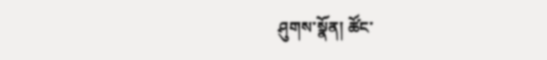ཤུགས་སྣོན། ཚོང་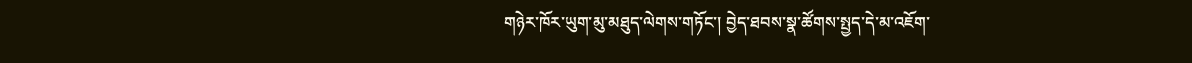གཉེར་ཁོར་ཡུག་མུ་མཐུད་ལེགས་གཏོང་། བྱེད་ཐབས་སྣ་ཚོགས་སྤྱད་དེ་མ་འཇོག་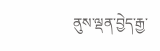ནུས་ལྡན་བྱེད་རྒྱ་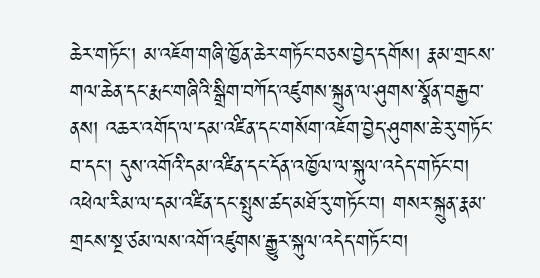ཆེར་གཏོང་། མ་འཇོག་གཞི་ཁྱོན་ཆེར་གཏོང་བཅས་བྱེད་དགོས། རྣམ་གྲངས་གལ་ཆེན་དང་རྨང་གཞིའི་སྒྲིག་བཀོད་འཛུགས་སྐྲུན་ལ་ཤུགས་སྣོན་བརྒྱབ་ནས། འཆར་འགོད་ལ་དམ་འཛིན་དང་གསོག་འཇོག་བྱེད་ཤུགས་ཆེ་རུ་གཏོང་བ་དང་། དུས་འགོའི་དམ་འཛིན་དང་དོན་འཁྱོལ་ལ་སྐུལ་འདེད་གཏོང་བ། འཕེལ་རིམ་ལ་དམ་འཛིན་དང་སྤུས་ཚད་མཐོ་རུ་གཏོང་བ། གསར་སྐྲུན་རྣམ་གྲངས་སྔ་ཙམ་ལས་འགོ་འཛུགས་རྒྱུར་སྐུལ་འདེད་གཏོང་བ།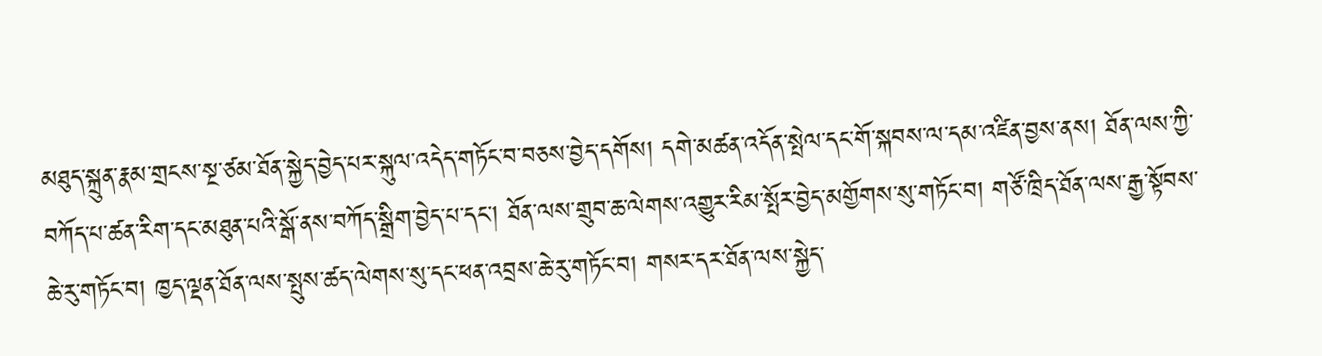མཐུད་སྐྲུན་རྣམ་གྲངས་སྔ་ཙམ་ཐོན་སྐྱེད་བྱེད་པར་སྐུལ་འདེད་གཏོང་བ་བཅས་བྱེད་དགོས། དགེ་མཚན་འདོན་སྤེལ་དང་གོ་སྐབས་ལ་དམ་འཛིན་བྱས་ནས། ཐོན་ལས་ཀྱི་བཀོད་པ་ཚན་རིག་དང་མཐུན་པའི་སྒོ་ནས་བཀོད་སྒྲིག་བྱེད་པ་དང་། ཐོན་ལས་གྲུབ་ཆ་ལེགས་འགྱུར་རིམ་སྤོར་བྱེད་མགྱོགས་སུ་གཏོང་བ། གཙོ་ཁྲིད་ཐོན་ལས་རྒྱ་སྟོབས་ཆེ་རུ་གཏོང་བ། ཁྱད་ལྡན་ཐོན་ལས་སྤུས་ཚད་ལེགས་སུ་དང་ཕན་འབྲས་ཆེ་རུ་གཏོང་བ། གསར་དར་ཐོན་ལས་སྐྱེད་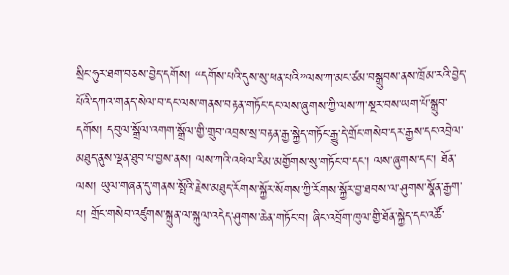སྲིང་ཧུར་ཐག་བཅས་བྱེད་དགོས། “དགོས་པའི་དུས་སུ་ཕན་པའི”ལས་ཀ་མང་ཙམ་བསྒྲུབས་ནས་ཁྲོམ་རའི་བྱེད་པོའི་དཀའ་གནད་སེལ་བ་དང་ལས་གནས་བརྟན་གཏོང་དང་ལས་ཞུགས་ཀྱི་ལས་ཀ་སྔར་བས་ཡག་པོ་སྒྲུབ་དགོས། དབུལ་སྒྲོལ་འགག་སྒྲོལ་གྱི་གྲུབ་འབྲས་སྲ་བརྟན་རྒྱ་སྐྱེད་གཏོང་རྒྱུ་དེ་གྲོང་གསེབ་དར་རྒྱས་དང་འབྲེལ་མཐུད་ནུས་ལྡན་ཐུབ་པ་བྱས་ནས། ལས་ཀའི་འཕེལ་རིམ་མགྱོགས་སུ་གཏོང་བ་དང་། ལས་ཞུགས་དང་། ཐོན་ལས། ཡུལ་གཞན་དུ་གནས་སྤོའི་རྗེས་མཐུད་རོགས་སྐྱོར་སོགས་ཀྱི་རོགས་སྐྱོར་བྱ་ཐབས་ལ་ཤུགས་སྣོན་རྒྱག་པ། གྲོང་གསེབ་འཛུགས་སྐྲུན་ལ་སྐུལ་འདེད་ཤུགས་ཆེན་གཏོང་བ། ཞིང་འབྲོག་ཁུལ་གྱི་ཐོན་སྐྱེད་དང་འཚོ་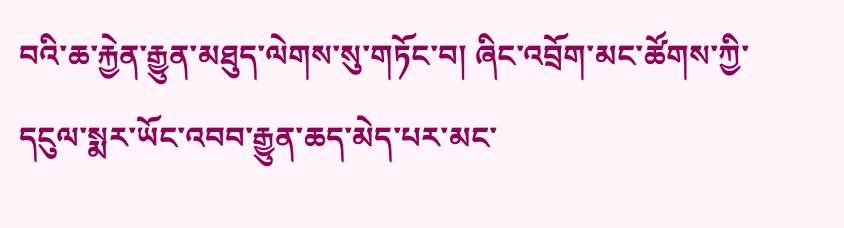བའི་ཆ་རྐྱེན་རྒྱུན་མཐུད་ལེགས་སུ་གཏོང་བ། ཞིང་འབྲོག་མང་ཚོགས་ཀྱི་དངུལ་སྨར་ཡོང་འབབ་རྒྱུན་ཆད་མེད་པར་མང་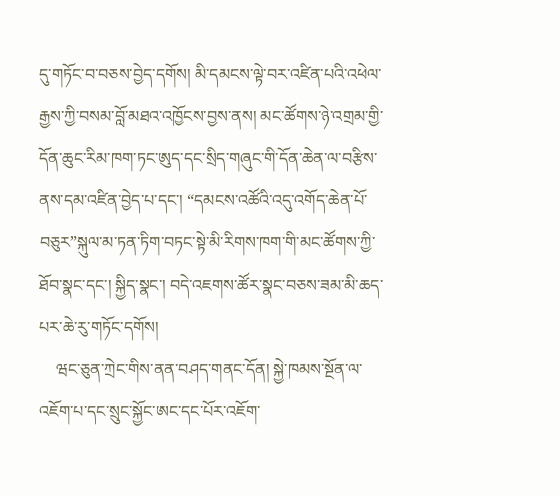དུ་གཏོང་བ་བཅས་བྱེད་དགོས། མི་དམངས་ལྟེ་བར་འཛིན་པའི་འཕེལ་རྒྱས་ཀྱི་བསམ་བློ་མཐའ་འཁྱོངས་བྱས་ནས། མང་ཚོགས་ཉེ་འགྲམ་གྱི་དོན་ཆུང་རིམ་ཁག་ཏང་ཨུད་དང་སྲིད་གཞུང་གི་དོན་ཆེན་ལ་བརྩིས་ནས་དམ་འཛིན་བྱེད་པ་དང་། “དམངས་འཚོའི་འདུ་འགོད་ཆེན་པོ་བཅུར”སྐུལ་མ་ཏན་ཏིག་བཏང་སྟེ་མི་རིགས་ཁག་གི་མང་ཚོགས་ཀྱི་ཐོབ་སྣང་དང་། སྐྱིད་སྣང་། བདེ་འཇགས་ཚོར་སྣང་བཅས་ཟམ་མི་ཆད་པར་ཆེ་རུ་གཏོང་དགོས།
    ཝང་ཅུན་ཀྲེང་གིས་ནན་བཤད་གནང་དོན། སྐྱེ་ཁམས་སྔོན་ལ་འཇོག་པ་དང་སྲུང་སྐྱོང་ཨང་དང་པོར་འཇོག་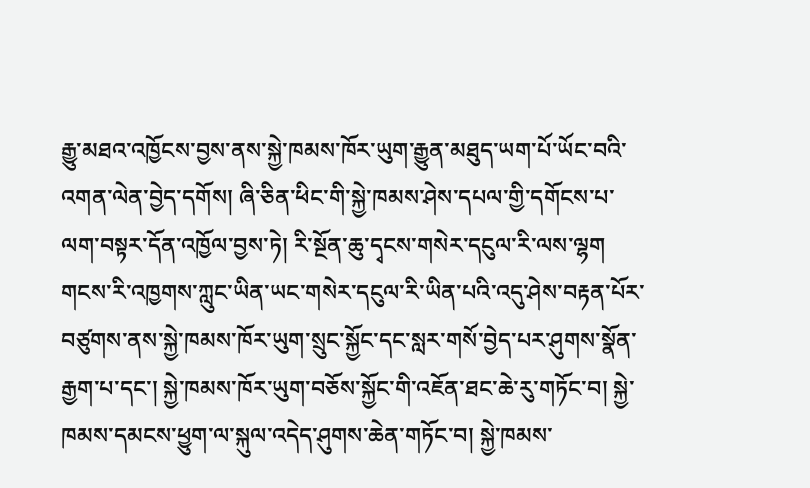རྒྱུ་མཐའ་འཁྱོངས་བྱས་ནས་སྐྱེ་ཁམས་ཁོར་ཡུག་རྒྱུན་མཐུད་ཡག་པོ་ཡོང་བའི་འགན་ལེན་བྱེད་དགོས། ཞི་ཅིན་ཕིང་གི་སྐྱེ་ཁམས་ཤེས་དཔལ་གྱི་དགོངས་པ་ལག་བསྟར་དོན་འཁྱོལ་བྱས་ཏེ། རི་སྔོན་ཆུ་དྭངས་གསེར་དངུལ་རི་ལས་ལྷག གངས་རི་འཁྱགས་ཀླུང་ཡིན་ཡང་གསེར་དངུལ་རི་ཡིན་པའི་འདུ་ཤེས་བརྟན་པོར་བཙུགས་ནས་སྐྱེ་ཁམས་ཁོར་ཡུག་སྲུང་སྐྱོང་དང་སླར་གསོ་བྱེད་པར་ཤུགས་སྣོན་རྒྱག་པ་དང་། སྐྱེ་ཁམས་ཁོར་ཡུག་བཅོས་སྐྱོང་གི་འཇོན་ཐང་ཆེ་རུ་གཏོང་བ། སྐྱེ་ཁམས་དམངས་ཕྱུག་ལ་སྐུལ་འདེད་ཤུགས་ཆེན་གཏོང་བ། སྐྱེ་ཁམས་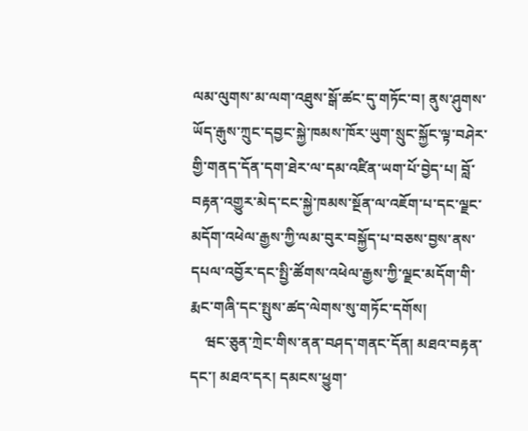ལམ་ལུགས་མ་ལག་འཐུས་སྒོ་ཚང་དུ་གཏོང་བ། ནུས་ཤུགས་ཡོད་རྒུས་ཀྲུང་དབྱང་སྐྱེ་ཁམས་ཁོར་ཡུག་སྲུང་སྐྱོང་ལྟ་བཤེར་གྱི་གནད་དོན་དག་ཐེར་ལ་དམ་འཛིན་ཡག་པོ་བྱེད་པ། བློ་བརྟན་འགྱུར་མེད་ངང་སྐྱེ་ཁམས་སྔོན་ལ་འཇོག་པ་དང་ལྗང་མདོག་འཕེལ་རྒྱས་ཀྱི་ལམ་བུར་བསྐྱོད་པ་བཅས་བྱས་ནས་དཔལ་འབྱོར་དང་སྤྱི་ཚོགས་འཕེལ་རྒྱས་ཀྱི་ལྗང་མདོག་གི་རྨང་གཞི་དང་སྤུས་ཚད་ལེགས་སུ་གཏོང་དགོས།
    ཝང་ཅུན་ཀྲེང་གིས་ནན་བཤད་གནང་དོན། མཐའ་བརྟན་དང་། མཐའ་དར། དམངས་ཕྱུག་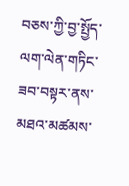བཅས་ཀྱི་བྱ་སྤྱོད་ལག་ལེན་གཏིང་ཟབ་བསྟར་ནས་མཐའ་མཚམས་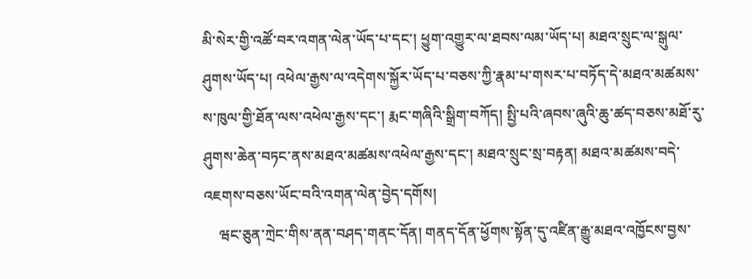མི་སེར་གྱི་འཚོ་བར་འགན་ལེན་ཡོད་པ་དང་། ཕྱུག་འགྱུར་ལ་ཐབས་ལམ་ཡོད་པ། མཐའ་སྲུང་ལ་སྒུལ་ཤུགས་ཡོད་པ། འཕེལ་རྒྱས་ལ་འདེགས་སྐྱོར་ཡོད་པ་བཅས་ཀྱི་རྣམ་པ་གསར་པ་བཏོད་དེ་མཐའ་མཚམས་ས་ཁུལ་གྱི་ཐོན་ལས་འཕེལ་རྒྱས་དང་། རྨང་གཞིའི་སྒྲིག་བཀོད། སྤྱི་པའི་ཞབས་ཞུའི་ཆུ་ཚད་བཅས་མཐོ་རུ་ཤུགས་ཆེན་བཏང་ནས་མཐའ་མཚམས་འཕེལ་རྒྱས་དང་། མཐའ་སྲུང་སྲ་བརྟན། མཐའ་མཚམས་བདེ་འཇགས་བཅས་ཡོང་བའི་འགན་ལེན་བྱེད་དགོས།
    ཝང་ཅུན་ཀྲེང་གིས་ནན་བཤད་གནང་དོན། གནད་དོན་ཕྱོགས་སྟོན་དུ་འཛིན་རྒྱུ་མཐའ་འཁྱོངས་བྱས་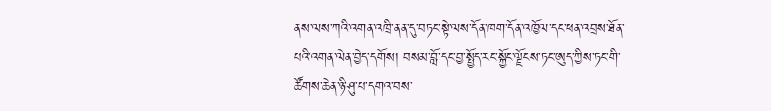ནས་ལས་ཀའི་འགན་འཁྲི་ནན་དུ་བཏང་སྟེ་ལས་དོན་ཁག་དོན་འཁྱོལ་དང་ཕན་འབྲས་ཐོན་པའི་འགན་ལེན་བྱེད་དགོས། བསམ་བློ་དང་བྱ་སྤྱོད་རང་སྐྱོང་ལྗོངས་ཏང་ཨུད་ཀྱིས་ཏང་གི་ཚོགས་ཆེན་ཉི་ཤུ་པ་དགའ་བས་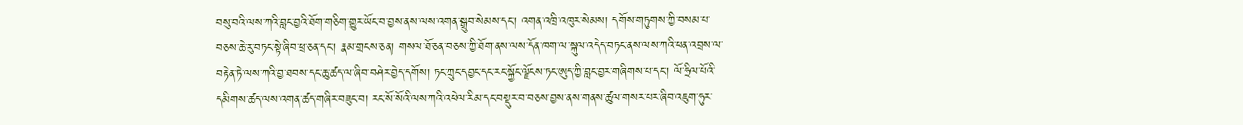བསུ་བའི་ལས་ཀའི་བླང་བྱའི་ཐོག་གཅིག་གྱུར་ཡོང་བ་བྱས་ནས་ལས་འགན་སྒྲུབ་སེམས་དང་། འགན་འཁྲི་འཁུར་སེམས། དགོས་གཏུགས་ཀྱི་བསམ་པ་བཅས་ཆེ་རུ་བཏང་སྟེ་ཞིབ་ཕྲ་ཅན་དང་། རྣམ་གྲངས་ཅན། གསལ་ཐོ་ཅན་བཅས་ཀྱི་ཐོག་ནས་ལས་དོན་ཁག་ལ་སྐུལ་འདེད་བཏང་ནས་ལས་ཀའི་ཕན་འབྲས་ལ་བརྟེན་ཏེ་ལས་ཀའི་བྱ་ཐབས་དང་ཆུ་ཚད་ལ་ཞིབ་བཤེར་བྱེད་དགོས། ཏང་ཀྲུང་དབྱང་དང་རང་སྐྱོང་ལྗོངས་ཏང་ཨུད་ཀྱི་བླང་བྱར་གཞིགས་པ་དང་། ལོ་ཧྲིལ་པོའི་དམིགས་ཚད་ལས་འགན་ཚད་གཞིར་བཟུང་བ། རང་སོ་སོའི་ལས་ཀའི་འཕེལ་རིམ་དང་བསྡུར་བ་བཅས་བྱས་ནས་གནས་ཚུལ་གསར་པར་ཞིབ་འཇུག་ཧུར་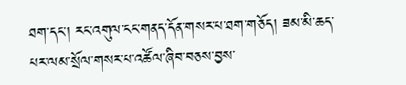ཐག་དང་། རང་འགུལ་ངང་གནད་དོན་གསར་པ་ཐག་གཅོད། ཟམ་མི་ཆད་པར་ལམ་སྲོལ་གསར་པ་འཚོལ་ཞིབ་བཅས་བྱས་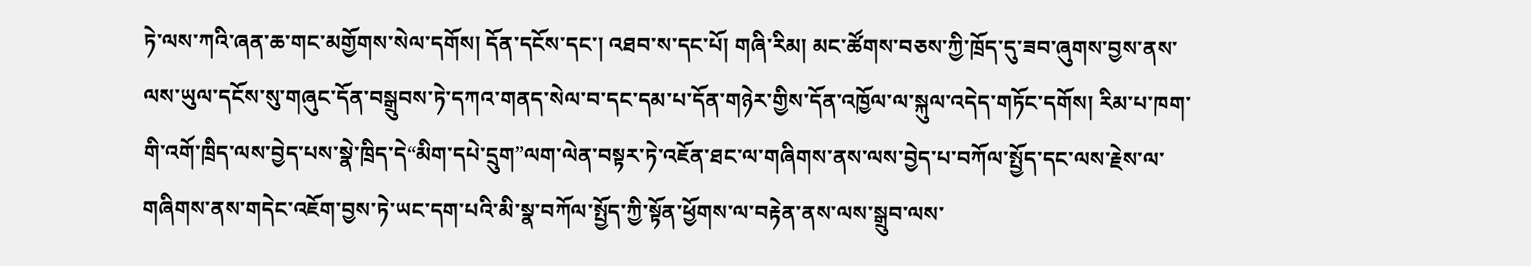ཏེ་ལས་ཀའི་ཞན་ཆ་གང་མགྱོགས་སེལ་དགོས། དོན་དངོས་དང་། འཐབ་ས་དང་པོ། གཞི་རིམ། མང་ཚོགས་བཅས་ཀྱི་ཁྲོད་དུ་ཟབ་ཞུགས་བྱས་ནས་ལས་ཡུལ་དངོས་སུ་གཞུང་དོན་བསྒྲུབས་ཏེ་དཀའ་གནད་སེལ་བ་དང་དམ་པ་དོན་གཉེར་གྱིས་དོན་འཁྱོལ་ལ་སྐུལ་འདེད་གཏོང་དགོས། རིམ་པ་ཁག་གི་འགོ་ཁྲིད་ལས་བྱེད་པས་སྣེ་ཁྲིད་དེ“མིག་དཔེ་དྲུག”ལག་ལེན་བསྟར་ཏེ་འཇོན་ཐང་ལ་གཞིགས་ནས་ལས་བྱེད་པ་བཀོལ་སྤྱོད་དང་ལས་རྗེས་ལ་གཞིགས་ནས་གདེང་འཇོག་བྱས་ཏེ་ཡང་དག་པའི་མི་སྣ་བཀོལ་སྤྱོད་ཀྱི་སྟོན་ཕྱོགས་ལ་བརྟེན་ནས་ལས་སྒྲུབ་ལས་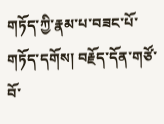གཏོད་ཀྱི་རྣམ་པ་བཟང་པོ་གཏོད་དགོས། བརྗོད་དོན་གཙོ་བོ་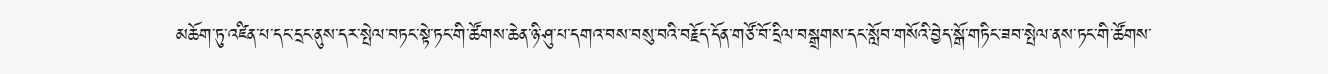མཆོག་ཏུ་འཛིན་པ་དང་དྲང་ནུས་དར་སྤེལ་བཏང་སྟེ་ཏང་གི་ཚོགས་ཆེན་ཉི་ཤུ་པ་དགའ་བས་བསུ་བའི་བརྗོད་དོན་གཙོ་བོ་དྲིལ་བསྒྲགས་དང་སློབ་གསོའི་བྱེད་སྒོ་གཏིང་ཟབ་སྤེལ་ནས་ཏང་གི་ཚོགས་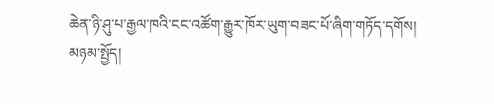ཆེན་ཉི་ཤུ་པ་རྒྱལ་ཁའི་ངང་འཚོག་རྒྱུར་ཁོར་ཡུག་བཟང་པོ་ཞིག་གཏོད་དགོས།
མཉམ་སྤྱོད།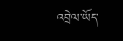འབྲེལ་ཡོད་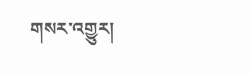གསར་འགྱུར།